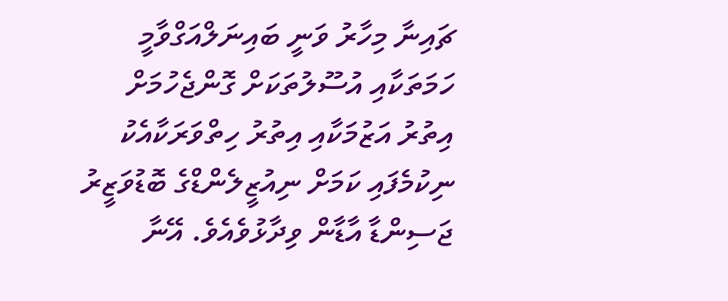ޗައިނާ މިހާރު ވަނީ ބައިނަލްއަގްވާމީ ހަމަތަކާއި އުސޫލުތަކަށް ގޮންޖެހުމަށް އިތުރު އަޒުމަކާއި އިތުރު ހިތްވަރަކާއެކު ނިކުމެފައި ކަމަށް ނިއުޒީލެންޑްގެ ބޮޑުވަޒީރު ޖަސިންޑާ އާޑާން ވިދާޅުވެއެވެ. އޭނާ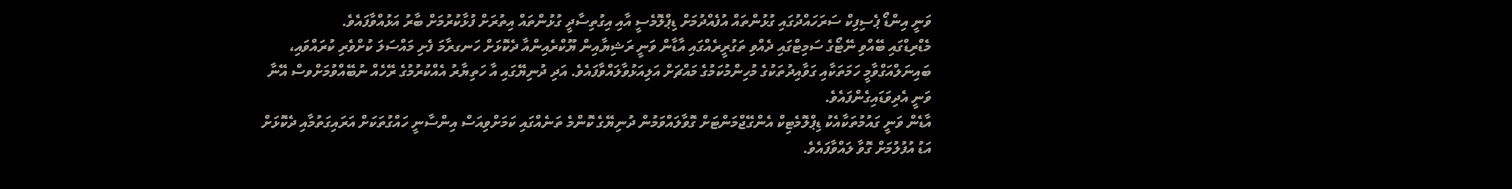ވަނީ އިންޑޯ ޕެސިފިކް ސަރަހައްދުގައި ގުޅުންތައް އުފެއްދުމަށް ޑިޕްލޮމެސީ އާއި އިގުތިސާދީ ގުޅުންތައް އިތުރަށް ފުޅާކުރުމަށް ބާރު އަޅުއްވާފައެވެ.
މެޑްރިޑްގައި ބޭއްވި ނޭޓޯގެ ސަމިޓްގައި ދެއްވި ތަގުރީރެއްގައި އާޑާން ވަނީ ރަޝިޔާއިން ޔޫކްރެއިންއާ ދެކޮޅަށް ހަނގރާމަ ފެށި މައްސަލަ ކުށްވެރި ކުރައްވައި، ބައިނަލްއަގްވާމީ ހަމަތަކާއި ގަވާއިދުތަކުގެ މުހިންމުކަމުގެ މައްޗަށް އަލިއަޅުވާލައްވާފައެވެ. އަދި ދުނިޔޭގައި އާ ހަތިޔާރު އެއްކުރުމުގެ ރޭހެއް ނުބޭއްވުމަށްވސް އޭނާ ވަނީ އެދިވަޑައިގެންފައެވެ.
އާޑެން ވަނީ ގައުމުތަކާއެކު ޑިޕްލޮމެޓިކް އެންގޭޖްމަންޓަށް ގޮވާލައްވަމުން ދުނިޔޭގެ ކޮންމެ ތަނެއްގައި ކަމަށްވިއަސް އިންސާނީ ހައްގުތަކަށް އަރައިގަތުމާއި ދެކޮޅަށް އަޑު އުފުލުމަށް ގޮވާ ލައްވާފައެވެ.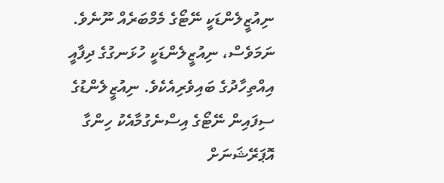ނިއުޒީލެންޑަކީ ނޭޓޯގެ މެމްބަރެއް ނޫނެވެ. ނަމަވެސް، ނިއުޒީލެންޑަކީ ހުޅަނގުގެ ދިފާއީ އިއްތިހާދުގެ ބައިވެރިއެކެވެ. ނިއުޒީލެންޑުގެ ސިފައިން ނޭޓޯގެ އިސްނެގުމާއެކު ހިންގާ އޮޕަރޭޝަނަށް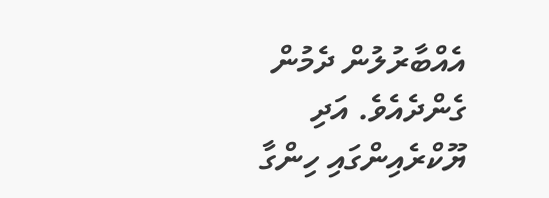އެއްބާރުލުން ދެމުން ގެންދެއެވެ. އަދި ޔޫކްރެއިންގައި ހިންގާ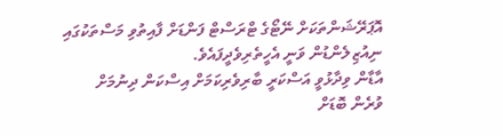އޮޕަރޭޝަންތަކަށް ނޭޓޯގެ ޓްރަސްޓް ފަންޑަށް ފާއިތުވި މަސްތަކުގައި ނިއުޒިލެންޑުން ވަނީ އެހީތެރިވެދީފައެވެ.
އާޑާން ވިދާޅުވީ އަސްކަރީ ބާރިވެރިކަމަށް އިސްކަން ދިނުމަށް ވުރެން ބޮޑަށް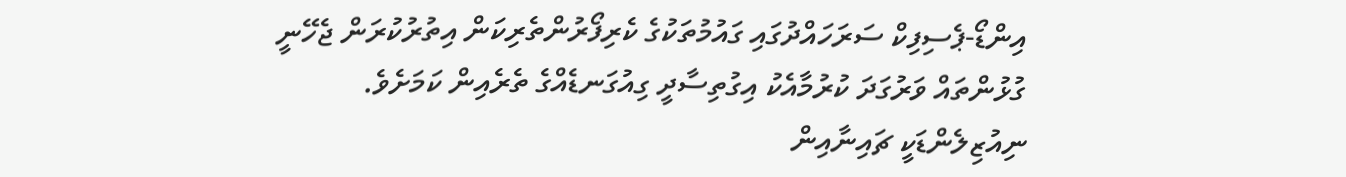އިންޑޯ-ޕެސިފިކް ސަރަހައްދުގައި ގައުމުތަކުގެ ކެރިފޯރުންތެރިކަން އިތުރުކުރަން ޖެހޭނީ ގުޅުންތައް ވަރުގަދަ ކުރުމާއެކު އިގުތިސާދީ ގިއުގަނޑެއްގެ ތެރެއިން ކަމަށެވެ.
ނިއުޒިލެންޑަކީ ޗައިނާއިން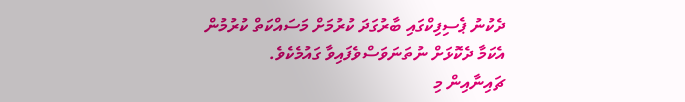ދެކުނު ޕެސިފިކްގައި ބާރުގަދަ ކުރުމަށް މަސައްކަތް ކުރުމުން އެކަމާ ދެކޮޅަށް ނުތަނަވަސްވެފައިވާ ގައުމެކެވެ.
ޗައިނާއިން މި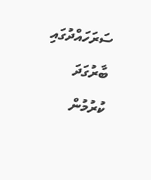ސަރަހައްދުގައި ބާރުގަދަ ކުރުމުން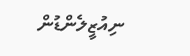ނިއުޒީލެންޑުން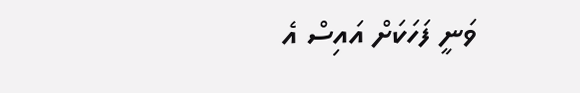ވަނީ ފަހަކަށް އައިސް އެ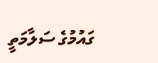ގައުމުގެ ސަލާމަތީ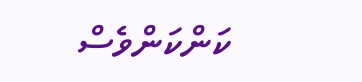ކަންކަންވެސް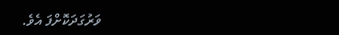ވަރުގަދަކޮށްފަ އެވެ.